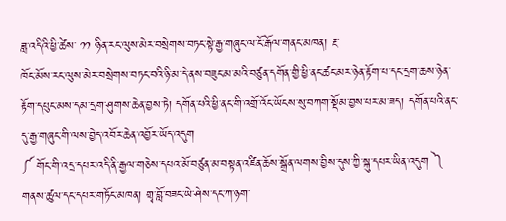ཟླ་འདིའི་ཕྱི་ཚེས་ ༡༡ ཉིན་རང་ལུས་མེར་བསྲེགས་བཏང་སྟེ་རྒྱ་གཞུང་ལ་ངོ་རྒོལ་གནང་མཁན། རྔ་
ཁོང་མོས་རང་ལུས་མེར་བསྲེགས་བཏང་བའི་ཉི་མ་དེ་ནས་བཟུང་མ་མའི་བཙུན་དགོན་གྱི་ཕྱི་ནང་ཚང་མར་ཉེན་རྟོག་པ་དང་དྲག་ཆས་ཉེན་རྟོག་དཔུང་མས་དམ་དྲག་ཤུགས་ཆེན་བྱས་ཏེ། དགོན་པའི་ཕྱི་ནང་གི་འགྲོ་འོང་ཡོངས་སུ་བཀག་སྡོམ་བྱས་པར་མ་ཟད། དགོན་པའི་ནང་དུ་རྒྱ་གཞུང་གི་ལས་བྱེད་འབོར་ཆེན་འབྱོར་ཡོད་འདུག
༼ གོང་གི་འདྲ་དཔར་འདི་ནི་རྒྱལ་གཅེས་དཔའ་མོ་བཙུན་མ་བསྟན་འཛིན་ཆོས་སྒྲོན་ལགས་བྱིས་དུས་ཀྱི་སྐུ་དཔར་ཡིན་འདུག ༽
གནས་ཚུལ་དང་དཔར་གཏོང་མཁན། གྲྭ་བློ་བཟང་ཡེ་ཤེས་དང་ཀ་ཉག་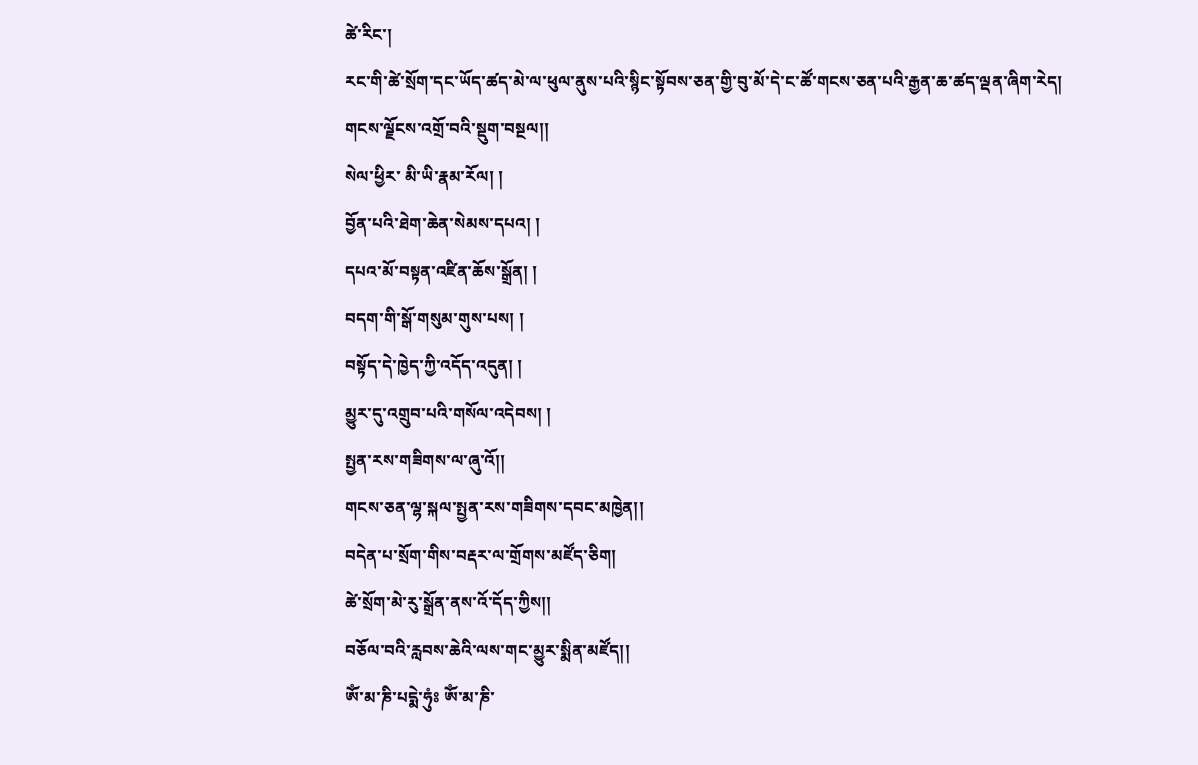ཚེ་རིང་།
རང་གི་ཚེ་སྲོག་དང་ཡོད་ཚད་མེ་ལ་ཕུལ་ནུས་པའི་སྙིང་སྟོབས་ཅན་གྱི་བུ་མོ་དེ་ང་ཚོ་གངས་ཅན་པའི་རྒྱན་ཆ་ཚད་ལྡན་ཞིག་རེད།
གངས་ལྗོངས་འགྲོ་བའི་སྡུག་བསྔལ།།
སེལ་ཕྱིར་ མི་ཡི་རྣམ་རོལ། །
བྱོན་པའི་ཐེག་ཆེན་སེམས་དཔའ། །
དཔའ་མོ་བསྟན་འཛིན་ཆོས་སྒྲོན། །
བདག་གི་སྒོ་གསུམ་གུས་པས། །
བསྟོད་དེ་ཁྱེད་ཀྱི་འདོད་འདུན། །
མྱུར་དུ་འགྲུབ་པའི་གསོལ་འདེབས། །
སྤྱན་རས་གཟིགས་ལ་ཞུ་འོ།།
གངས་ཅན་ལྷ་སྐལ་སྤྱན་རས་གཟིགས་དབང་མཁྱེན།།
བདེན་པ་སྲོག་གིས་བརྡར་ལ་གྲོགས་མཛོད་ཅིག།
ཚེ་སྲོག་མེ་རུ་སྒྲོན་ནས་འོ་དོད་ཀྱིས།།
བཅོལ་བའི་རླབས་ཆེའི་ལས་གང་མྱུར་སྨིན་མཛོད།།
ཨོཾ་མ་ཎི་པདྨེ་ཧུཾཿ ཨོཾ་མ་ཎི་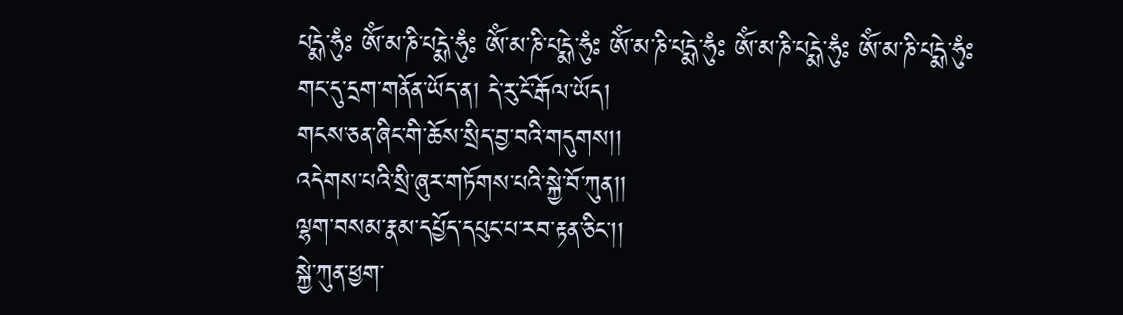པདྨེ་ཧུཾཿ ཨོཾ་མ་ཎི་པདྨེ་ཧུཾཿ ཨོཾ་མ་ཎི་པདྨེ་ཧུཾཿ ཨོཾ་མ་ཎི་པདྨེ་ཧུཾཿ ཨོཾ་མ་ཎི་པདྨེ་ཧུཾཿ ཨོཾ་མ་ཎི་པདྨེ་ཧུཾཿ
གང་དུ་དྲག་གནོན་ཡོད་ན། དེ་རུ་ངོ་རྒོལ་ཡོད།
གངས་ཅན་ཞིང་གི་ཆོས་སྲིད་བྱ་བའི་གདུགས།།
འདེགས་པའི་སྲི་ཞུར་གཏོགས་པའི་སྐྱེ་བོ་ཀུན།།
ལྷག་བསམ་རྣམ་དཔྱོད་དཔུང་པ་རབ་རྟན་ཅིང་།།
སྐྱེ་ཀུན་ཕྱག་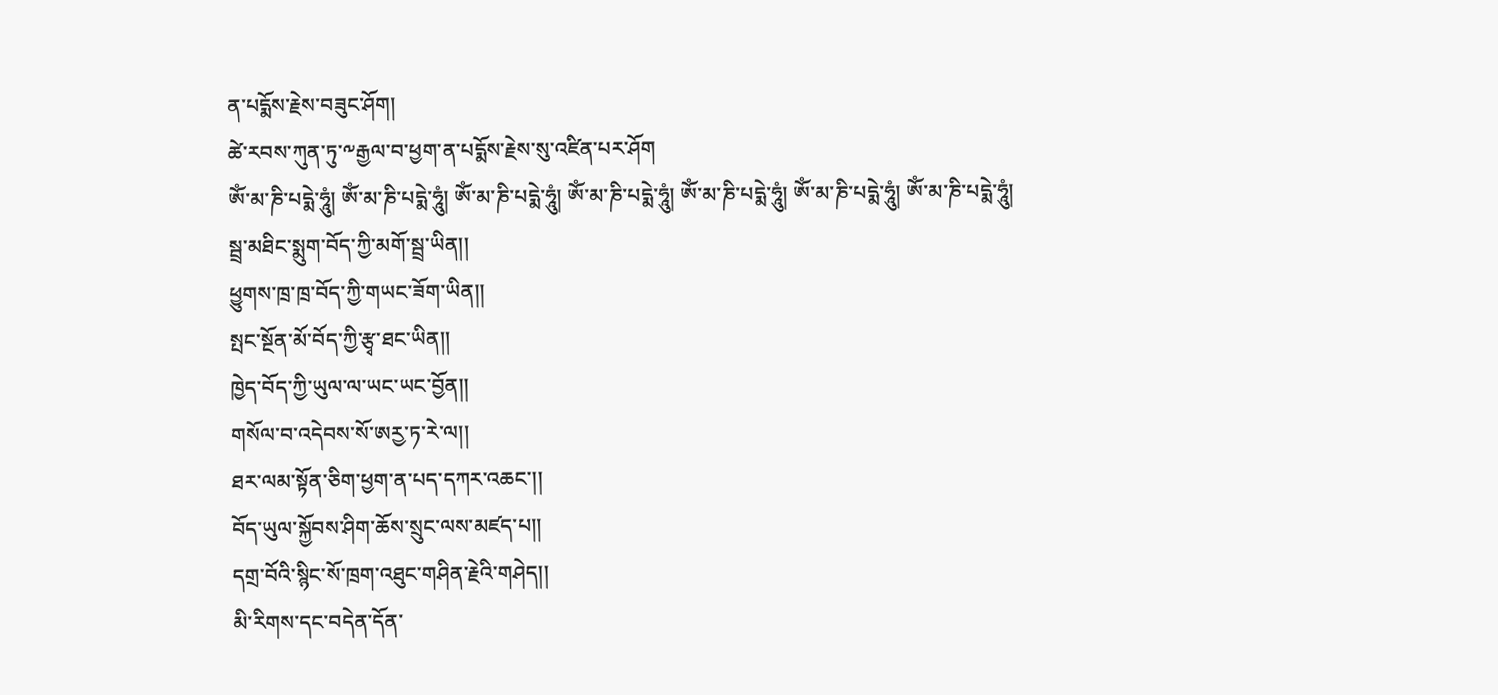ན་པདྨོས་རྗེས་བཟུང་ཤོག།
ཚེ་རབས་ཀུན་ཏུ་༸རྒྱལ་བ་ཕྱག་ན་པདྨོས་རྗེས་སུ་འཛིན་པར་ཤོག
ཨོཾ་མ་ཎི་པདྨེ་ཧཱུཾ། ཨོཾ་མ་ཎི་པདྨེ་ཧཱུཾ། ཨོཾ་མ་ཎི་པདྨེ་ཧཱུཾ། ཨོཾ་མ་ཎི་པདྨེ་ཧཱུཾ། ཨོཾ་མ་ཎི་པདྨེ་ཧཱུཾ། ཨོཾ་མ་ཎི་པདྨེ་ཧཱུཾ། ཨོཾ་མ་ཎི་པདྨེ་ཧཱུཾ།
སྦྲ་མཐིང་སྨུག་བོད་ཀྱི་མགོ་སྦྲ་ཡིན།།
ཕྱུགས་ཁྲ་ཁྲ་བོད་ཀྱི་གཡང་ཟོག་ཡིན།།
སྤང་སྔོན་མོ་བོད་ཀྱི་རྩྭ་ཐང་ཡིན།།
ཁྱེད་བོད་ཀྱི་ཡུལ་ལ་ཡང་ཡང་བྱོན།།
གསོལ་བ་འདེབས་སོ་ཨརྱ་ཏ་རེ་ལ།།
ཐར་ལམ་སྟོན་ཅིག་ཕྱག་ན་པད་དཀར་འཆང་།།
བོད་ཡུལ་སྐྱོབས་ཤིག་ཆོས་སྲུང་ལས་མཛད་པ།།
དགྲ་བོའི་སྙིང་སོ་ཁྲག་འཐུང་གཤིན་རྗེའི་གཤེད།།
མི་རིགས་དང་བདེན་དོན་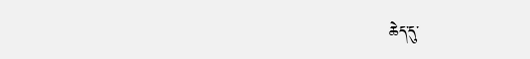ཆེད་དུ་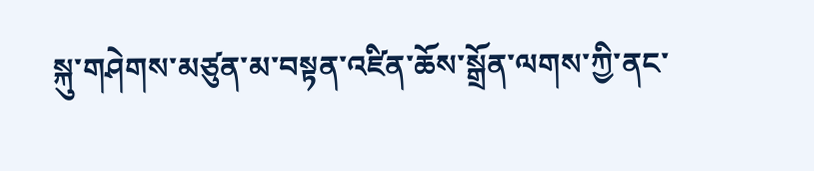སྐུ་གཤེགས་མཙུན་མ་བསྟན་འཛིན་ཆོས་སྒྲོན་ལགས་ཀྱི་ནང་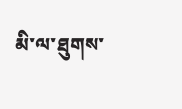མི་ལ་ཐུགས་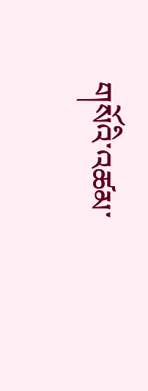གསོའི་འཚམ་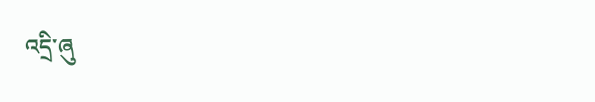འདྲི་ཞུ